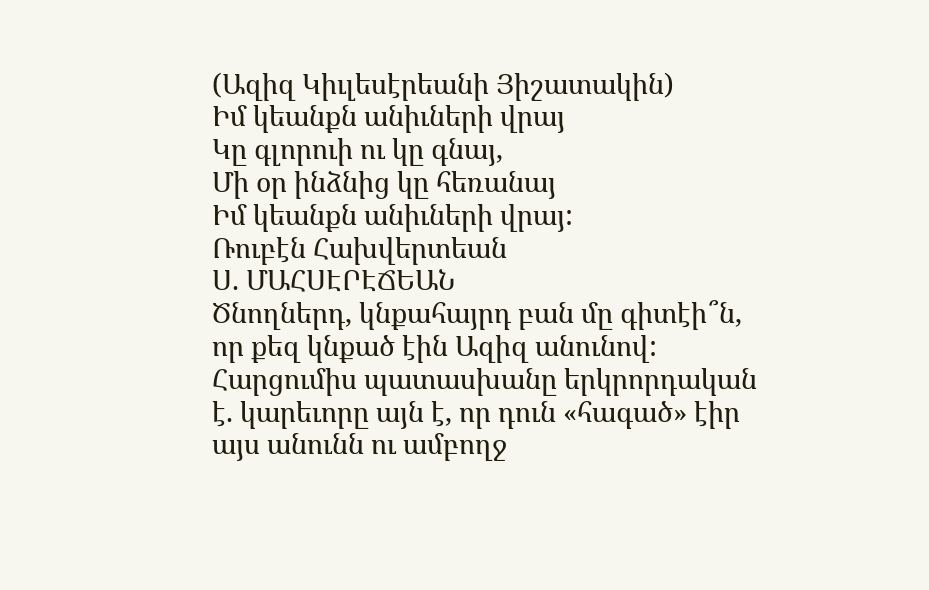(Ազիզ Կիւլեսէրեանի Յիշատակին)
Իմ կեանքն անիւների վրայ
Կը գլորուի ու կը գնայ,
Մի օր ինձնից կը հեռանայ
Իմ կեանքն անիւների վրայ:
Ռուբէն Հախվերտեան
Ս. ՄԱՀՍԷՐԷՃԵԱՆ
Ծնողներդ, կնքահայրդ բան մը գիտէի՞ն, որ քեզ կնքած էին Ազիզ անունով: Հարցումիս պատասխանը երկրորդական է. կարեւորը այն է, որ դուն «հագած» էիր այս անունն ու ամբողջ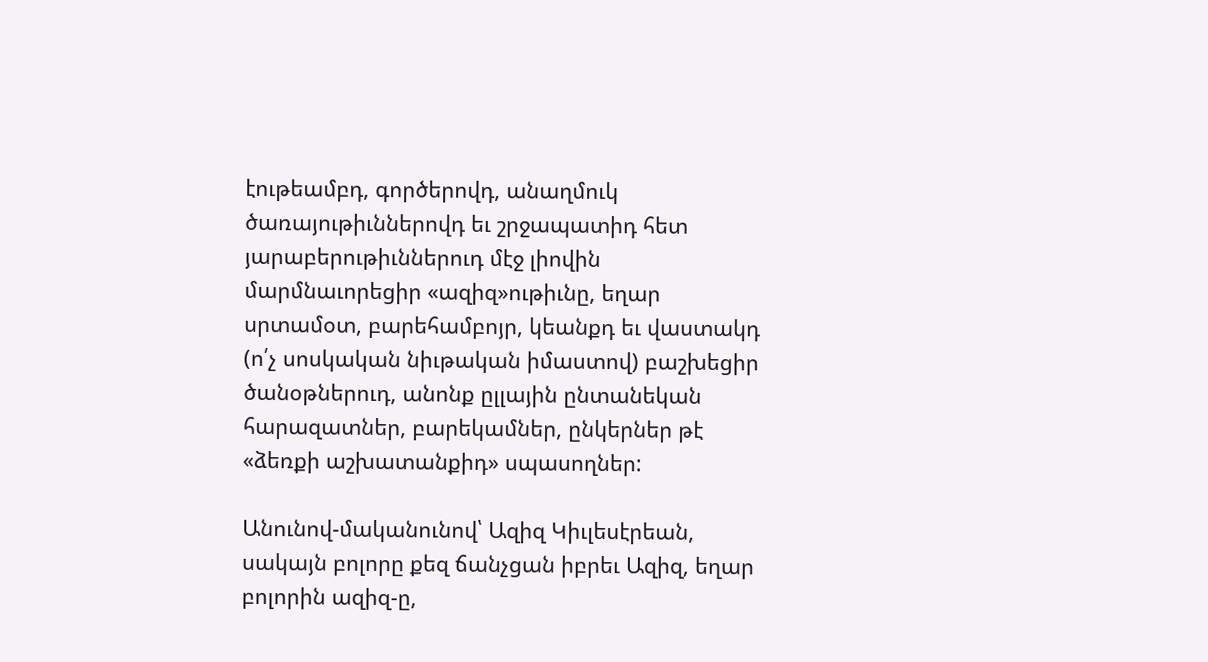էութեամբդ, գործերովդ, անաղմուկ ծառայութիւններովդ եւ շրջապատիդ հետ յարաբերութիւններուդ մէջ լիովին մարմնաւորեցիր «ազիզ»ութիւնը, եղար սրտամօտ, բարեհամբոյր, կեանքդ եւ վաստակդ (ո՛չ սոսկական նիւթական իմաստով) բաշխեցիր ծանօթներուդ, անոնք ըլլային ընտանեկան հարազատներ, բարեկամներ, ընկերներ թէ «ձեռքի աշխատանքիդ» սպասողներ:

Անունով-մականունով՝ Ազիզ Կիւլեսէրեան, սակայն բոլորը քեզ ճանչցան իբրեւ Ազիզ, եղար բոլորին ազիզ-ը,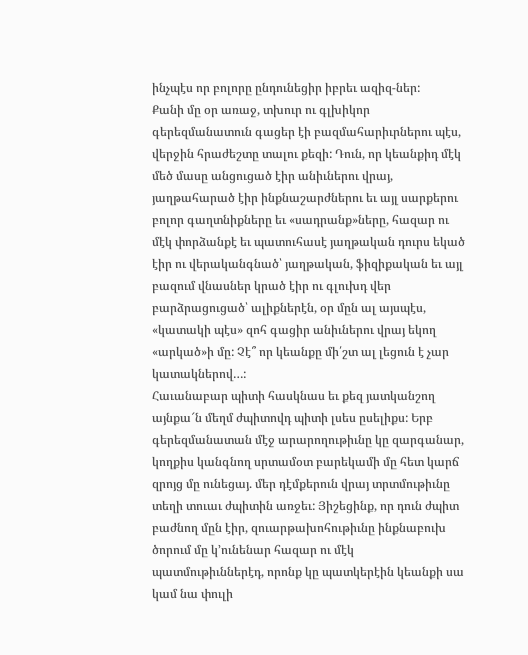ինչպէս որ բոլորը ընդունեցիր իբրեւ ազիզ-ներ:
Քանի մը օր առաջ, տխուր ու գլխիկոր գերեզմանատուն գացեր էի բազմահարիւրներու պէս, վերջին հրաժեշտը տալու քեզի: Դուն, որ կեանքիդ մէկ մեծ մասը անցուցած էիր անիւներու վրայ, յաղթահարած էիր ինքնաշարժներու եւ այլ սարքերու բոլոր գաղտնիքները եւ «սադրանք»ները, հազար ու մէկ փորձանքէ եւ պատուհասէ յաղթական դուրս եկած էիր ու վերականգնած՝ յաղթական, ֆիզիքական եւ այլ բազում վնասներ կրած էիր ու գլուխդ վեր բարձրացուցած՝ ալիքներէն, օր մըն ալ այսպէս, «կատակի պէս» զոհ գացիր անիւներու վրայ եկող «արկած»ի մը: Չէ՞ որ կեանքը մի՛շտ ալ լեցուն է չար կատակներով…:
Հաւանաբար պիտի հասկնաս եւ քեզ յատկանշող այնքա՜ն մեղմ ժպիտովդ պիտի լսես ըսելիքս: Երբ գերեզմանատան մէջ արարողութիւնը կը զարգանար, կողքիս կանգնող սրտամօտ բարեկամի մը հետ կարճ զրոյց մը ունեցայ. մեր դէմքերուն վրայ տրտմութիւնը տեղի տուաւ ժպիտին առջեւ: Յիշեցինք, որ դուն ժպիտ բաժնող մըն էիր, զուարթախոհութիւնը ինքնաբուխ ծորում մը կ՚ունենար հազար ու մէկ պատմութիւններէդ, որոնք կը պատկերէին կեանքի սա կամ նա փուլի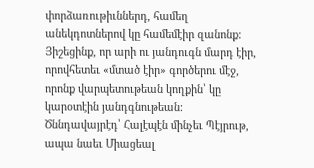փորձառութիւններդ, համեղ անեկդոտներով կը համեմէիր զանոնք: Յիշեցինք, որ արի ու յանդուգն մարդ էիր, որովհետեւ «մտած էիր» գործերու մէջ, որոնք վարպետութեան կողքին՝ կը կարօտէին յանդգնութեան:
Ծննդավայրէդ՝ Հալէպէն մինչեւ Պէյրութ, ապա նաեւ Միացեալ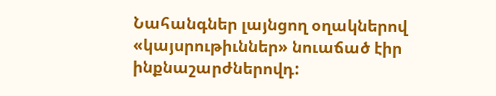Նահանգներ լայնցող օղակներով «կայսրութիւններ» նուաճած էիր ինքնաշարժներովդ: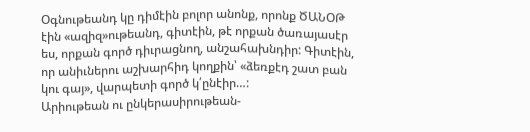Օգնութեանդ կը դիմէին բոլոր անոնք, որոնք ԾԱՆՕԹ էին «ազիզ»ութեանդ, գիտէին, թէ որքան ծառայասէր ես, որքան գործ դիւրացնող, անշահախնդիր: Գիտէին, որ անիւներու աշխարհիդ կողքին՝ «ձեռքէդ շատ բան կու գայ», վարպետի գործ կ՛ընէիր…:
Արիութեան ու ընկերասիրութեան-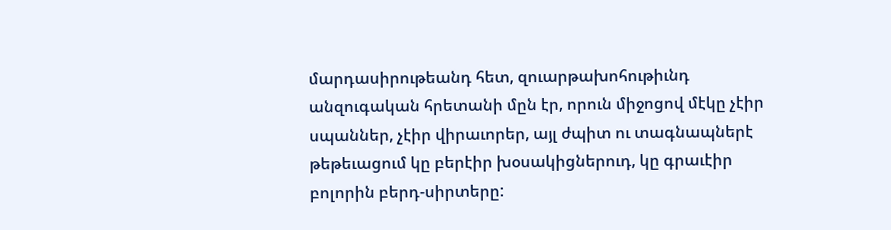մարդասիրութեանդ հետ, զուարթախոհութիւնդ անզուգական հրետանի մըն էր, որուն միջոցով մէկը չէիր սպաններ, չէիր վիրաւորեր, այլ ժպիտ ու տագնապներէ թեթեւացում կը բերէիր խօսակիցներուդ, կը գրաւէիր բոլորին բերդ-սիրտերը: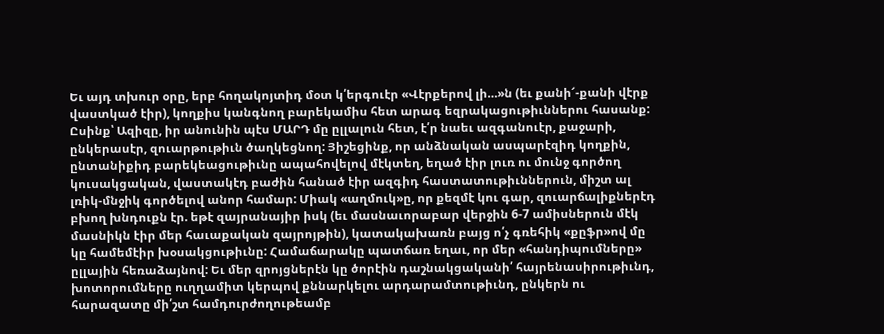Եւ այդ տխուր օրը, երբ հողակոյտիդ մօտ կ՛երգուէր «Վէրքերով լի…»ն (եւ քանի՜-քանի վէրք վաստկած էիր), կողքիս կանգնող բարեկամիս հետ արագ եզրակացութիւններու հասանք: Ըսինք՝ Ազիզը, իր անունին պէս ՄԱՐԴ մը ըլլալուն հետ, է՛ր նաեւ ազգանուէր, քաջարի, ընկերասէր, զուարթութիւն ծաղկեցնող: Յիշեցինք, որ անձնական ասպարէզիդ կողքին, ընտանիքիդ բարեկեացութիւնը ապահովելով մէկտեղ, եղած էիր լուռ ու մունջ գործող կուսակցական, վաստակէդ բաժին հանած էիր ազգիդ հաստատութիւններուն, միշտ ալ լռիկ-մնջիկ գործելով անոր համար: Միակ «աղմուկ»ը, որ քեզմէ կու գար, զուարճալիքներէդ բխող խնդուքն էր. եթէ զայրանայիր իսկ (եւ մասնաւորաբար վերջին 6-7 ամիսներուն մէկ մասնիկն էիր մեր հաւաքական զայրոյթին), կատակախառն բայց ո՛չ գռեհիկ «քըֆր»ով մը կը համեմէիր խօսակցութիւնը: Համաճարակը պատճառ եղաւ, որ մեր «հանդիպումները» ըլլային հեռաձայնով: Եւ մեր զրոյցներէն կը ծորէին դաշնակցականի՛ հայրենասիրութիւնդ, խոտորումները ուղղամիտ կերպով քննարկելու արդարամտութիւնդ, ընկերն ու հարազատը մի՛շտ համդուրժողութեամբ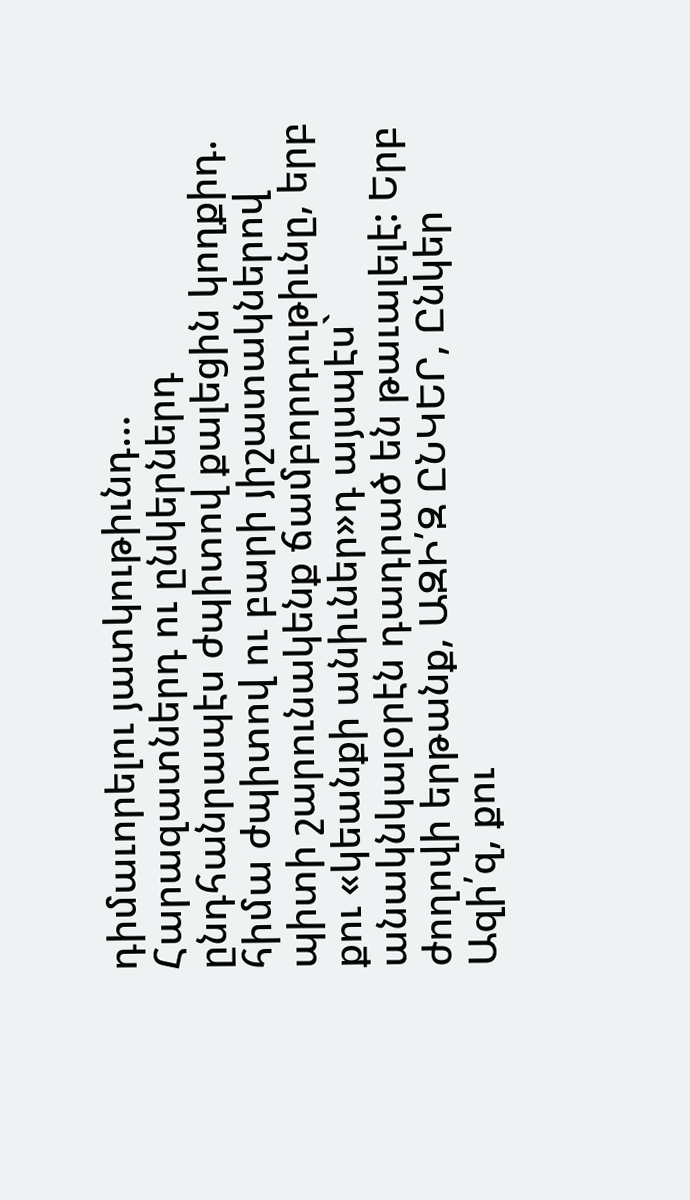դիմաւորելու յատկութիւնդ…
Հարազատներդ ու ընկերներդ ընդհանրապէս ժպիտով քալեցին կողքիդ. հիմա ժպիտով ու բարի յիշատակներով պիտի շարունակենք ճամբորդութիւնը, երբ քու «կեանքի անիւներ»դ այսպէս` անակնկալօրէն դադրած են թաւալելէ: Երբ ժողովի երթանք, ԱԶԻ՛Զ ԸՆԿԵՐ, Ընկեր Ազի՛զ, քու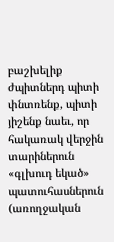բաշխելիք ժպիտներդ պիտի փնտռենք, պիտի յիշենք նաեւ, որ հակառակ վերջին տարիներուն «գլխուդ եկած» պատուհասներուն (առողջական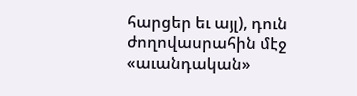հարցեր եւ այլ), դուն ժողովասրահին մէջ «աւանդական»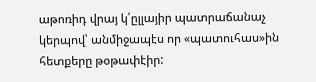աթոռիդ վրայ կ՛ըլլայիր պատրաճանաչ կերպով՝ անմիջապէս որ «պատուհաս»ին հետքերը թօթափէիր: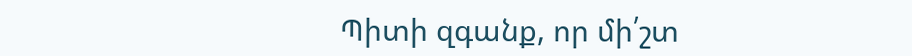Պիտի զգանք, որ մի՛շտ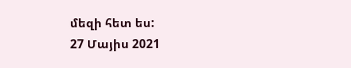մեզի հետ ես:
27 Մայիս 2021